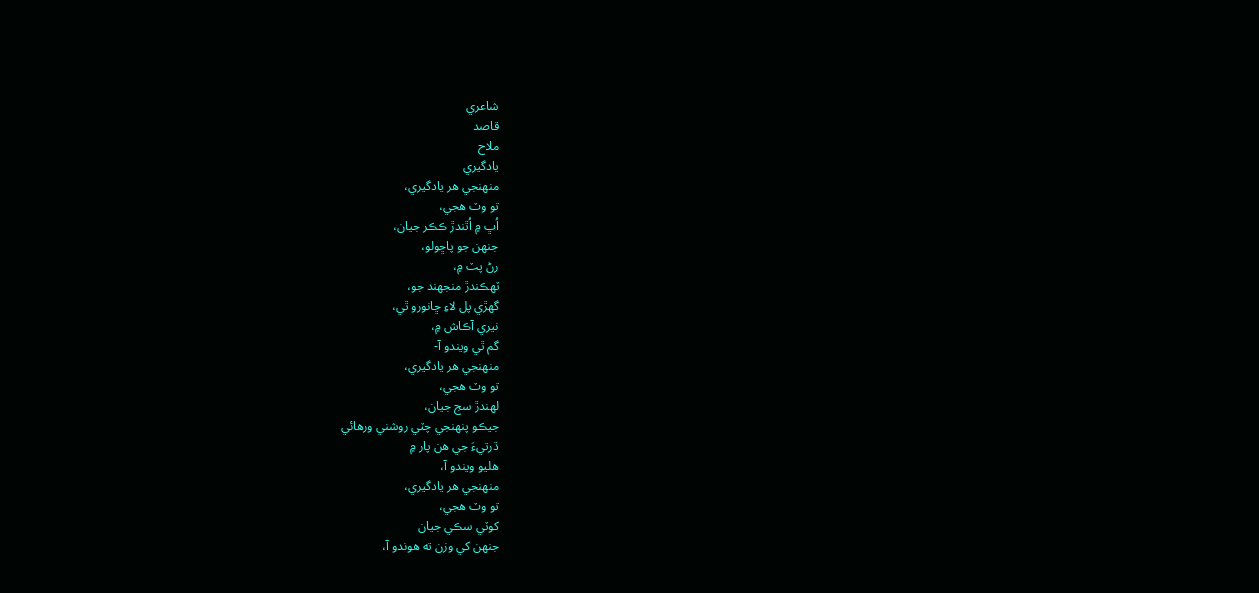شاعري
قاصد
ملاح
يادگيري
منهنجي هر يادگيري،
تو وٽ هجي،
اُڀ ۾ اُٿندڙ ڪڪر جيان،
جنهن جو پاڇولو،
رڻ پٽ ۾،
ٽهڪندڙ منجهند جو،
گهڙي پل لاءِ ڇانورو ٿي،
نيري آڪاش ۾،
گم ٿي ويندو آ-
منهنجي هر يادگيري،
تو وٽ هجي،
لهندڙ سج جيان،
جيڪو پنهنجي چٽي روشني ورهائي
ڌرتيءَ جي هن پار ۾
هليو ويندو آ،
منهنجي هر يادگيري،
تو وٽ هجي،
کوٽي سڪي جيان
جنهن کي وزن ته هوندو آ،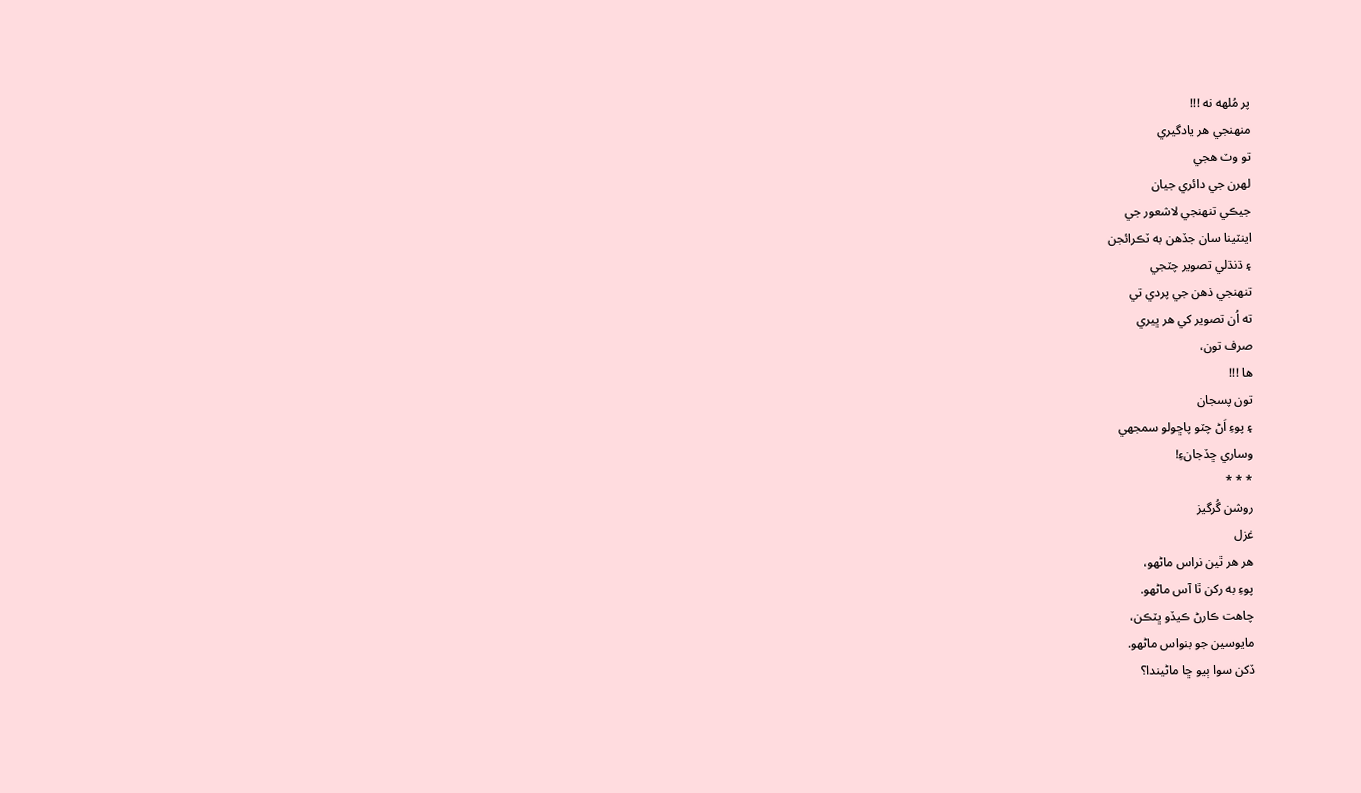پر مُلهه نه !!!
منهنجي هر يادگيري
تو وٽ هجي
لهرن جي دائري جيان
جيڪي تنهنجي لاشعور جي
اينٽينا سان جڏهن به ٽڪرائجن
۽ ڌنڌلي تصوير چٽجي
تنهنجي ذهن جي پردي تي
ته اُن تصوير کي هر ڀيري
صرف تون،
ها !!!
تون پسجان
۽ پوءِ اَڻ چٽو پاڇولو سمجهي
وساري ڇڏجانءِ!
* * *
روشن گُرگيز
غزل
هر هر ٿين نراس ماڻهو،
پوءِ به رکن ٿا آس ماڻهو.
چاهت ڪارڻ ڪيڏو ڀٽڪن،
مايوسين جو بنواس ماڻهو.
ڏکن سوا ٻيو ڇا ماڻيندا؟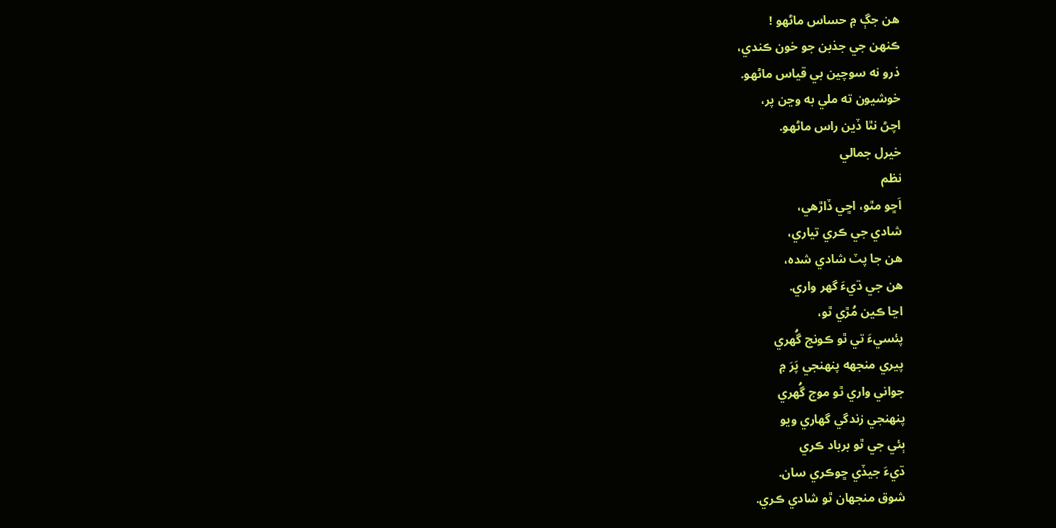هن جڳ ۾ حساس ماڻهو !
ڪنهن جي جذبن جو خون ڪندي،
ذرو نه سوچين بي قياس ماڻهو.
خوشيون ته ملي به وڃن پر،
اچڻ نٿا ڏين راس ماڻهو.
خيرل جمالي
نظم
اَڇو مٿو، اڇي ڏاڙهي،
شادي جي ڪري تياري،
هن جا پٽ شادي شده،
هن جي ڌيءَ گهر واري.
اڃا ڪين مُڙي ٿو،
پئسيءَ تي ٿو ڪونج گُهري
پيري منجهه پنهنجي پَرَ ۾
جواني واري ٿو موج گُهري
پنهنجي زندگي گهاري ويو
ٻئي جي ٿو برباد ڪري
ڌيءَ جيڏي ڇوڪري سان.
شوق منجهان ٿو شادي ڪري.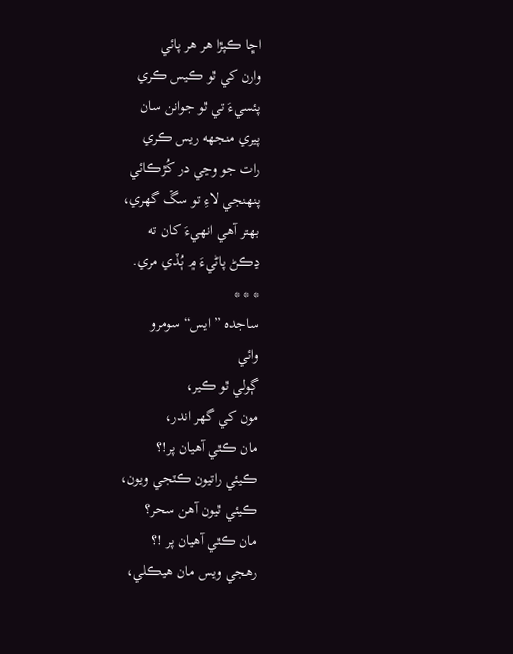اڇا ڪپڙا هر هر پائي
وارن کي ٿو ڪيس ڪري
پئسيءَ تي ٿو جوانن سان
پيري منجهه ريس ڪري
رات جو وڃي در کُڙڪائي
پنهنجي لاءِ تو سڱ گهري،
بهتر آهي انهيءَ کان ته
ڍڪڻ پاڻيءَ ۾ ٻُڏي مري.
* * *
ساجده ”ايس“ سومرو
وائي
ڳولي ٿو ڪير،
مون کي گهر اندر،
مان ڪٿي آهيان پر!؟
ڪيئي راتيون ڪٽجي ويون،
ڪيئي ٿيون آهن سحر؟
مان ڪٿي آهيان پر !؟
رهجي ويس مان هيڪلي،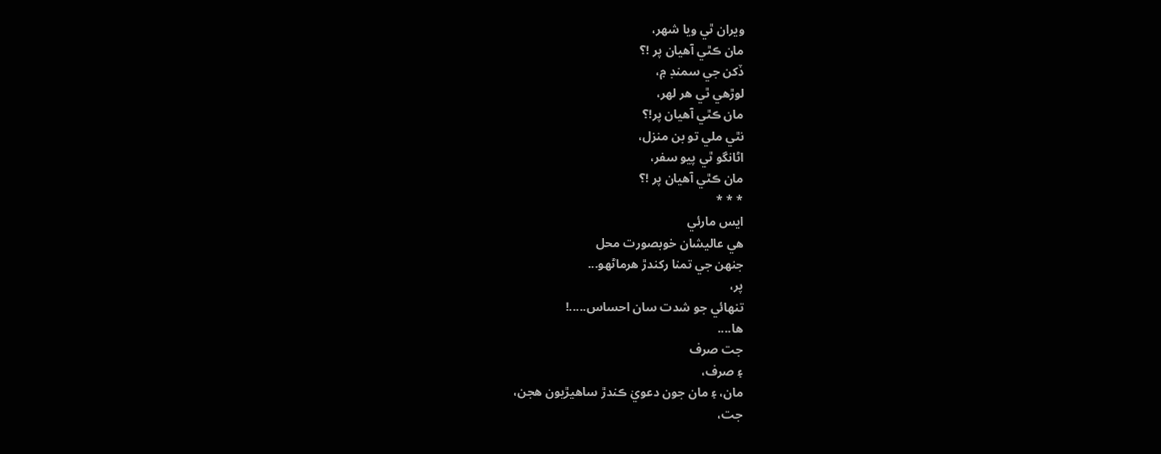ويران ٿي ويا شهر،
مان ڪٿي آهيان پر !؟
ڏکن جي سمنڊ ۾،
لوڙهي ٿي هر لهر،
مان ڪٿي آهيان پر!؟
نٿي ملي تو بن منزل،
اڻانگو ٿي پيو سفر،
مان ڪٿي آهيان پر !؟
* * *
ايس مارئي
هي عاليشان خوبصورت محل
جنهن جي تمنا رکندڙ هرماڻهو...
پر،
تنهائي جو شدت سان احساس.....!
ها....
جت صرف
۽ صرف،
مان، ۽ مان جون دعويٰ ڪندڙ ساهيڙيون هجن،
جت،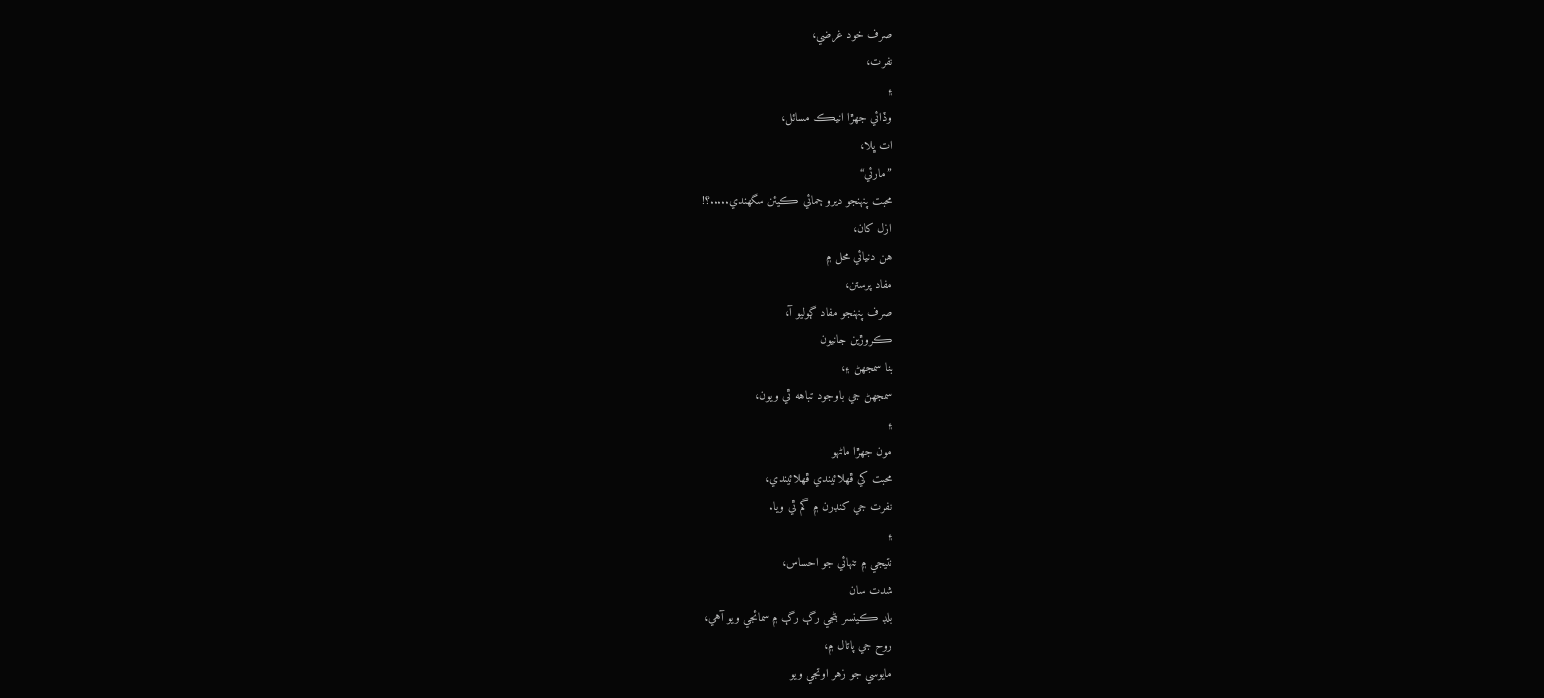صرف خود غرضي،
نفرت،
۽
وڏائي جهڙا انيڪ مسائل،
ات ڀلا،
”مارئي“
محبت پنهنجو ديرو ڄمائي ڪيئن سگهندي.....؟!
ازل کان،
هن دنيائي محل ۾
مفاد پرستن،
صرف پنهنجو مفاد ڳوليو آ،
ڪروڙين جانيون
بنا سمجهڻ ۽،
سمجهڻ جي باوجود تباهه ٿي ويون،
۽
مون جهڙا ماڻهو
محبت کي ڦهلائيندي ڦهلائيندي،
نفرت جي کنڊرن ۾ گم ٿي ويا.
۽
نتيجي ۾ تنهائي جو احساس،
شدت سان
بلڊ ڪينسر بڻجي رڳ رڳ ۾ سمائجي ويو آهي،
روح جي پاتال ۾،
مايوسي جو زهر اوتجي ويو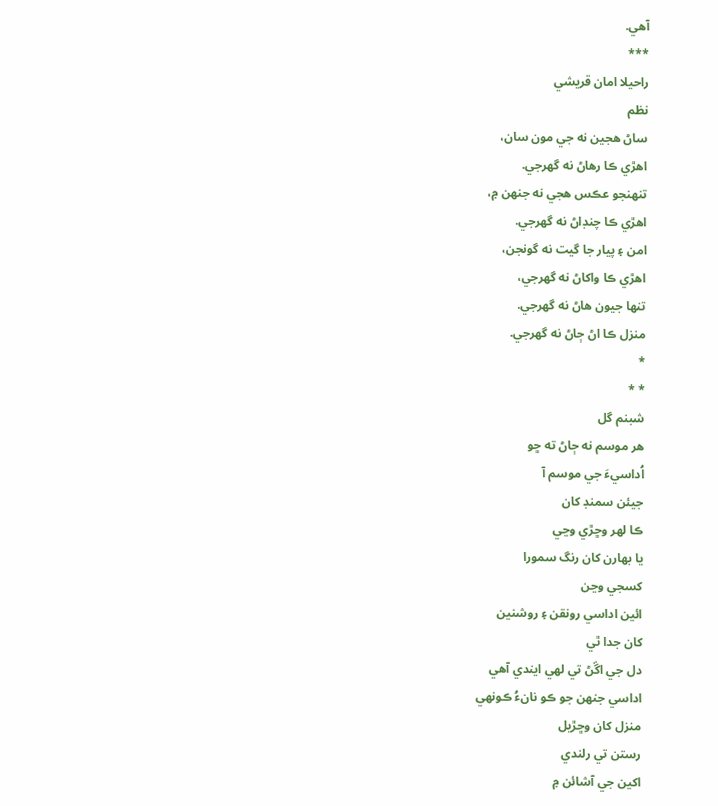آهي.
***
راحيلا امان قريشي
نظم
ساڻ هجين نه جي مون سان،
اهڙي ڪا رهاڻ نه گهرجي.
تنهنجو عڪس هجي نه جنهن ۾،
اهڙي ڪا چنڊاڻ نه گهرجي.
امن ۽ پيار جا گيت نه گونجن،
اهڙي ڪا واکاڻ نه گهرجي،
تنها جيون هاڻ نه گهرجي.
منزل ڪا اڻ ڄاڻ نه گهرجي.
*
* *
شبنم گل
هر موسم نه ڄاڻ ته ڇو
اُداسيءَ جي موسم آ
جيئن سمنڊ کان
ڪا لهر وڇڙي وڃي
يا بهارن کان رنگ سمورا
کسجي وڃن
ائين اداسي رونقن ۽ روشنين
کان جدا ٿي
دل جي اڱڻ تي لهي ايندي آهي
اداسي جنهن جو ڪو نانءُ ڪونهي
منزل کان وڇڙيل
رستن تي رلندي
اکين جي آشائن ۾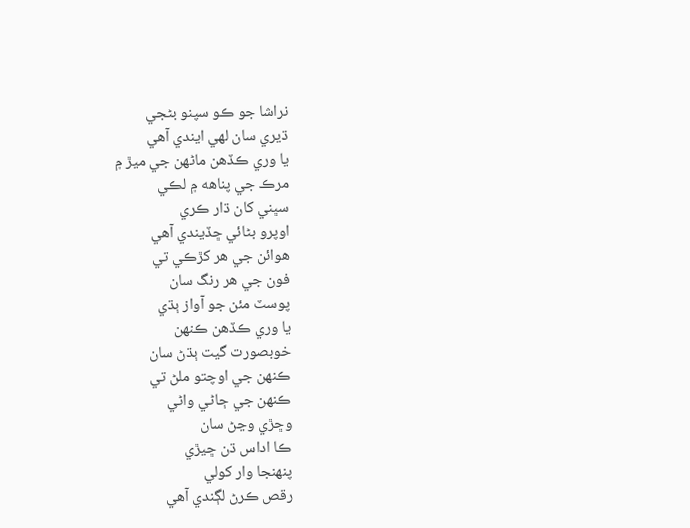نراشا جو ڪو سپنو بڻجي
ڌيري سان لهي ايندي آهي
يا وري ڪڏهن ماڻهن جي ميڙ ۾
مرڪ جي پناهه ۾ لڪي
سڀني کان ڌار ڪري
اوپرو بڻائي ڇڏيندي آهي
هوائن جي هر کڙڪي تي
فون جي هر رنگ سان
پوسٽ مئن جو آواز ٻڌي
يا وري ڪڏهن ڪنهن
خوبصورت گيت ٻڌڻ سان
ڪنهن جي اوچتو ملڻ تي
ڪنهن جي ڄاڻي واڻي
وڇڙي وڃڻ سان
ڪا اداس ڌن ڇيڙي
پنهنجا وار کولي
رقص ڪرڻ لڳندي آهي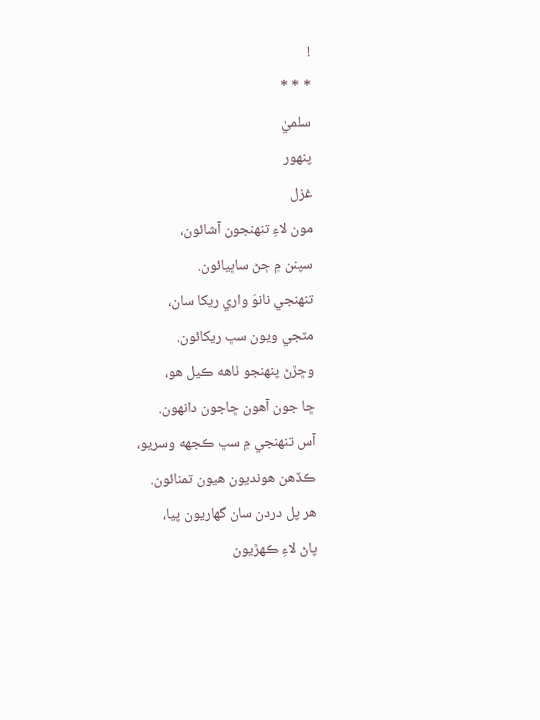!
* * *
سلميٰ
پنهور
غزل
مون لاءِ تنهنجون آشائون،
سپنن ۾ ڄڻ ساڀيائون.
تنهنجي نانوَ واري ريکا سان،
مٽجي ويون سڀ ريکائون.
وڇڙڻ پنهنجو ٺاهه ڪيل هو،
ڇا جون آهون ڇاجون دانهون.
آس تنهنجي ۾ سڀ ڪجهه وسريو،
ڪڏهن هونديون هيون تمنائون.
هر پل دردن سان گهاريون پيا،
پاڻ لاءِ ڪهڙيون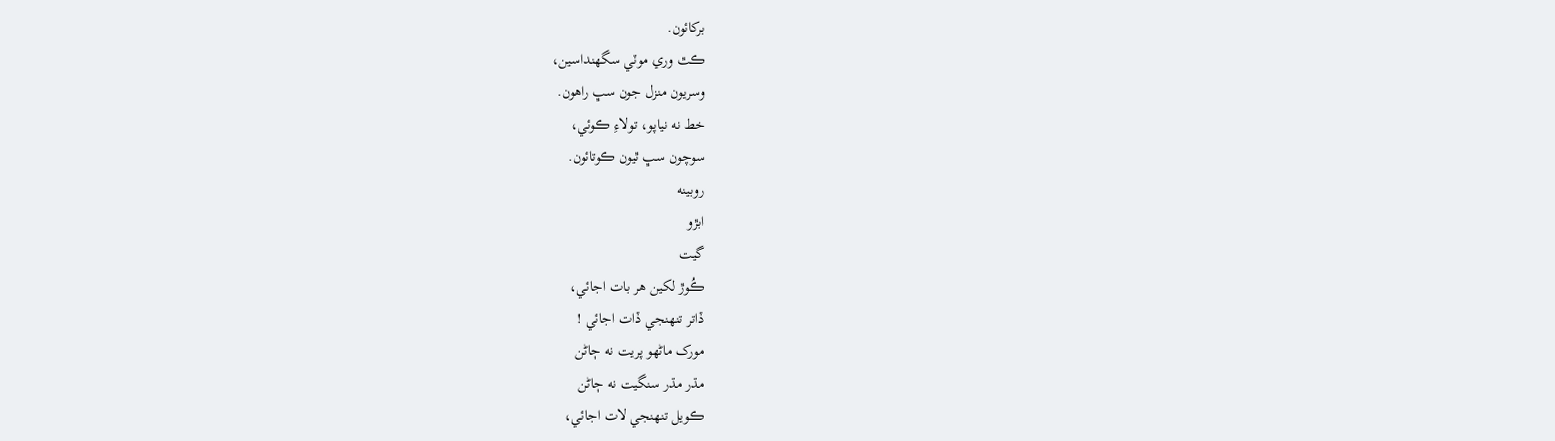برکائون.
ڪٿ وري موٽي سگهنداسين،
وسريون منزل جون سڀ راهون.
خط نه نياپو، تولاءِ ڪوئي،
سوچون سڀ ٿيون ڪوتائون.
روبينه
ابڙو
گيت
ڪُوڙ لکين هر بات اجائي،
ڏاتر تنهنجي ڏات اجائي !
مورک ماڻهو پريت نه ڄاڻن
مڌر مڌر سنگيت نه ڄاڻن
ڪويل تنهنجي لات اجائي،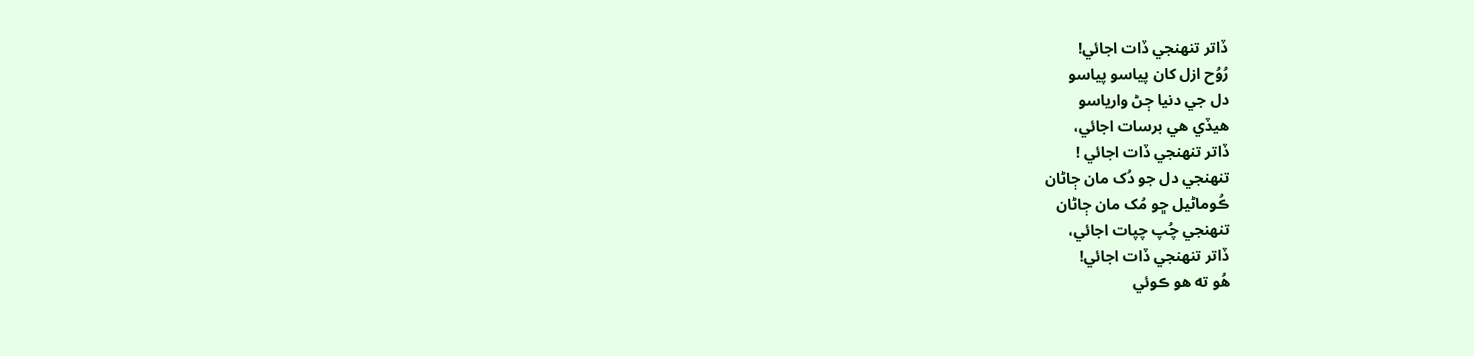ڏاتر تنهنجي ڏات اجائي!
رُوُح ازل کان پياسو پياسو
دل جي دنيا ڄڻ وارياسو
هيڏي هي برسات اجائي،
ڏاتر تنهنجي ڏات اجائي !
تنهنجي دل جو دُک مان ڄاڻان
ڪُوماڻيل ڇو مُک مان ڄاڻان
تنهنجي چُپ چپات اجائي،
ڏاتر تنهنجي ڏات اجائي!
هُو ته هو ڪوئي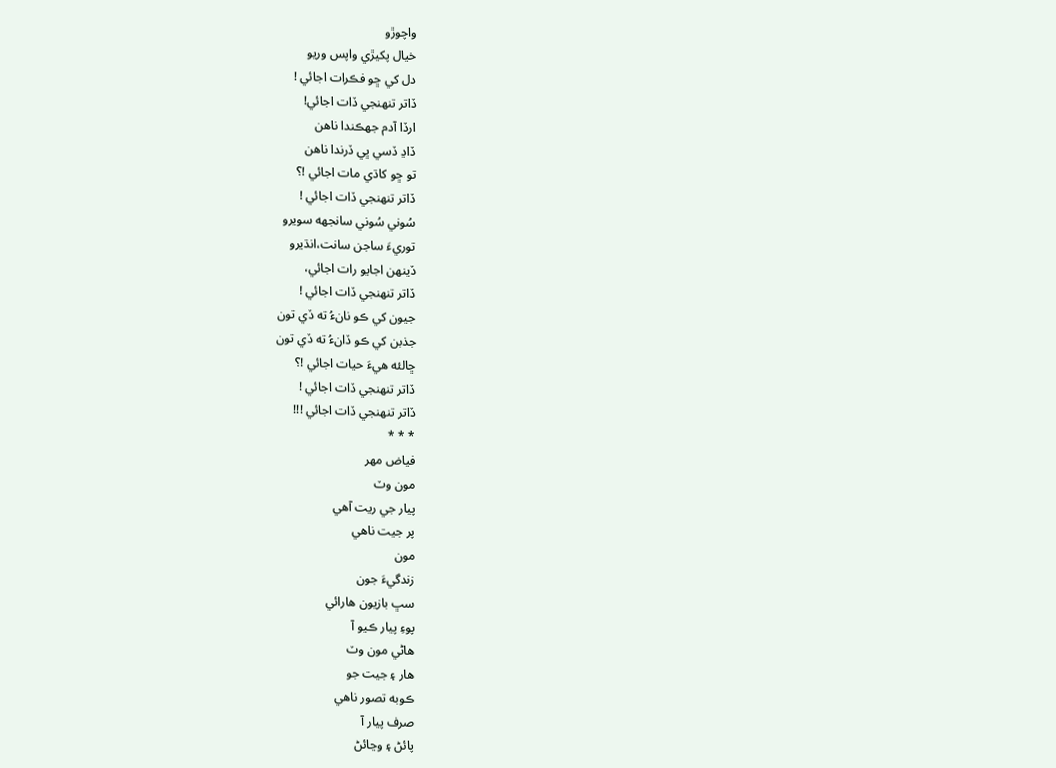واچوڙو
خيال پکيڙي واپس وريو
دل کي ڇو فڪرات اجائي !
ڏاتر تنهنجي ڏات اجائي!
ارڏا آدم جهڪندا ناهن
ڏاڍ ڏسي ڀي ڏرندا ناهن
تو ڇو کاڌي مات اجائي !؟
ڏاتر تنهنجي ڏات اجائي !
سُوني سُوني سانجهه سويرو
توريءَ ساجن سانت،انڌيرو
ڏينهن اجايو رات اجائي،
ڏاتر تنهنجي ڏات اجائي !
جيون کي ڪو نانءُ ته ڏي تون
جذبن کي ڪو ڏانءُ ته ڏي تون
ڇالئه هيءَ حيات اجائي !؟
ڏاتر تنهنجي ڏات اجائي !
ڏاتر تنهنجي ڏات اجائي !!!
* * *
فياض مهر
مون وٽ
پيار جي ريت آهي
پر جيت ناهي
مون
زندگيءَ جون
سڀ بازيون هارائي
پوءِ پيار ڪيو آ
هاڻي مون وٽ
هار ۽ جيت جو
ڪوبه تصور ناهي
صرف پيار آ
پائڻ ۽ وڃائڻ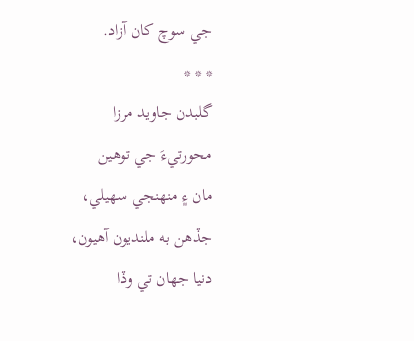جي سوچ کان آزاد.
* * *
گلبدن جاويد مرزا
محورتيءَ جي توهين
مان ۽ منهنجي سهيلي،
جڏهن به ملنديون آهيون،
دنيا جهان تي وڏا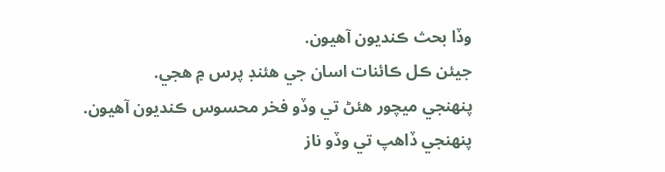وڏا بحث ڪنديون آهيون.
جيئن ڪل ڪائنات اسان جي هئنڊ پرس ۾ هجي.
پنهنجي ميچور هئڻ تي وڏو فخر محسوس ڪنديون آهيون.
پنهنجي ڏاهپ تي وڏو ناز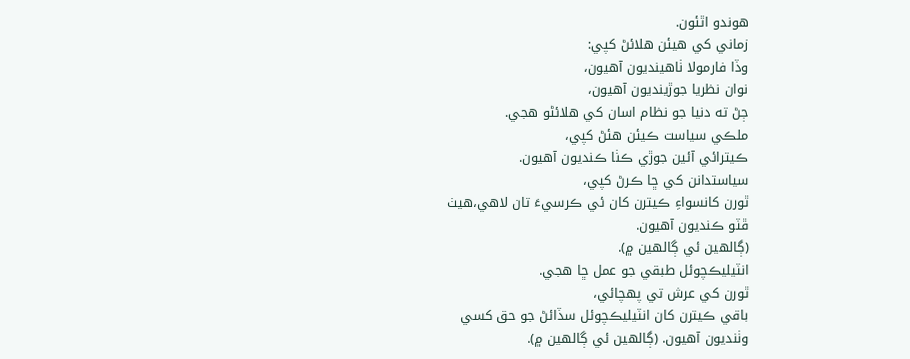هوندو اٿئون.
زماني کي هيئن هلائڻ کپي:
وڏا فارمولا ٺاهينديون آهيون،
نوان نظريا جوڙينديون آهيون،
ڄڻ ته دنيا جو نظام اسان کي هلائڻو هجي.
ملڪي سياست ڪيئن هئڻ کپي،
ڪيترائي آئين جوڙي ڪٺا ڪنديون آهيون.
سياستدانن کي ڇا ڪرڻ کپي،
ٿورن کانسواءِ ڪيترن کان ئي ڪرسيءَ تان لاهي،هيٺ
ڦٽو ڪنديون آهيون.
(ڳالهين ئي ڳالهين ۾).
انٽيليڪچوئل طبقي جو عمل ڇا هجي.
ٿورن کي عرش تي پهچائي،
باقي ڪيترن کان انٽيليڪچوئل سڏائڻ جو حق کسي
وٺنديون آهيون. (ڳالهين ئي ڳالهين ۾).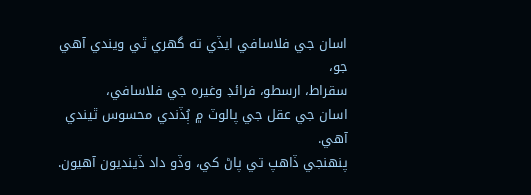اسان جي فلاسافي ايڏي ته گهري ٿي ويندي آهي جو،
سقراط، ارسطو، فرائڊ وغيره جي فلاسافي،
اسان جي عقل جي پالوٽ ۾ ٻُڏندي محسوس ٿيندي آهي.
پنهنجي ڏاهپ تي پاڻ کي، وڏو داد ڏينديون آهيون.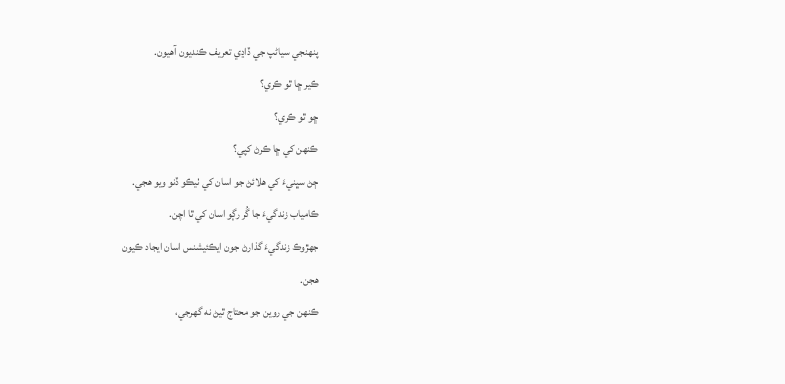پنهنجي سياڻپ جي ڏاڍي تعريف ڪنديون آهيون.
ڪير ڇا ٿو ڪري؟
ڇو ٿو ڪري؟
ڪنهن کي ڇا ڪرڻ کپي؟
ڄڻ سڀنيءَ کي هلائڻ جو اسان کي ٺيڪو ڏنو ويو هجي.
ڪامياب زندگيءَ جا گُر رڳو اسان کي ٿا اچن.
جهڙوڪ زندگيءَ گذارڻ جون ايڪئيشنس اسان ايجاد ڪيون
هجن.
ڪنهن جي روين جو محتاج ٿيڻ نه گهرجي،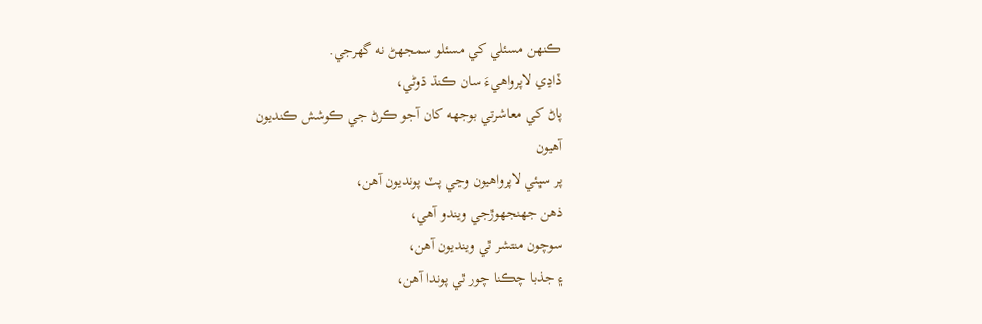ڪنهن مسئلي کي مسئلو سمجهڻ نه گهرجي.
ڏاڍي لاپرواهيءَ سان ڪنڌ ڌوڻي،
پاڻ کي معاشرتي بوجهه کان آجو ڪرڻ جي ڪوشش ڪنديون
آهيون
پر سڀئي لاپرواهيون وڃي پٽ پونديون آهن،
ذهن جهنجهوڙجي ويندو آهي،
سوچون منتشر ٿي وينديون آهن،
۽ جذبا چڪنا چور ٿي پوندا آهن،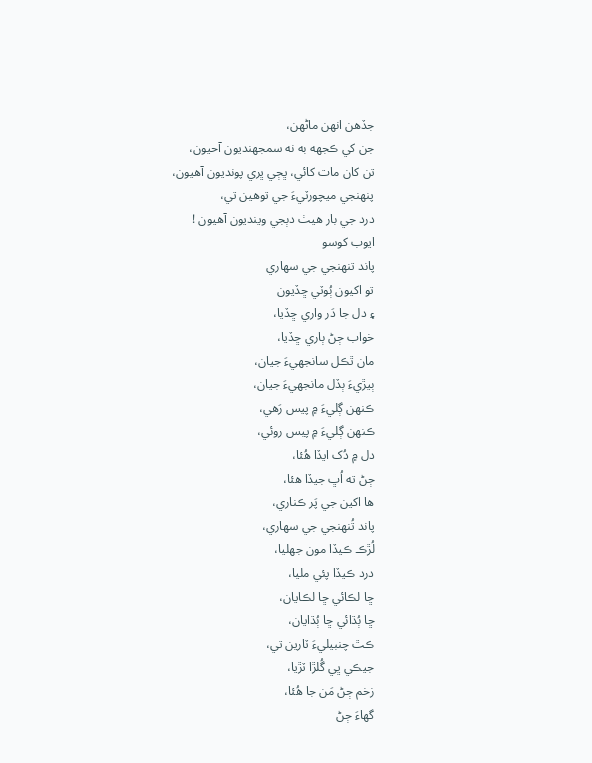جڏهن انهن ماڻهن،
جن کي ڪجهه به نه سمجهنديون آحيون،
تن کان مات کائي، ڀڄي ڀري پونديون آهيون،
پنهنجي ميچورٽيءَ جي توهين تي،
درد جي بار هيٺ دٻجي وينديون آهيون !
ايوب کوسو
پاند تنهنجي جي سهاري
تو اکيون ٻُوٽي ڇڏيون
۽ دل جا دَر واري ڇڏيا،
خواب ڄڻ ٻاري ڇڏيا،
مان ٿڪل سانجهيءَ جيان،
ٻيڙيءَ ٻڏل مانجهيءَ جيان،
ڪنهن ڳليءَ ۾ پيس رَهي،
ڪنهن ڳليءَ ۾ پيس روئي،
دل ۾ دُک ايڏا هُئا،
ڄڻ ته اُڀ جيڏا هئا،
ها اکين جي پَر ڪناري،
پاند تُنهنجي جي سهاري،
لُڙڪ ڪيڏا مون جهليا،
درد ڪيڏا پئي مليا،
ڇا لڪائي ڇا لڪايان،
ڇا ٻُڌائي ڇا ٻُڌايان،
ڪٿ چنبيليءَ ٽارين تي،
جيڪي ڀي گُلڙا ٽڙيا،
زخم ڄڻ مَن جا هُئا،
گهاءَ ڄڻ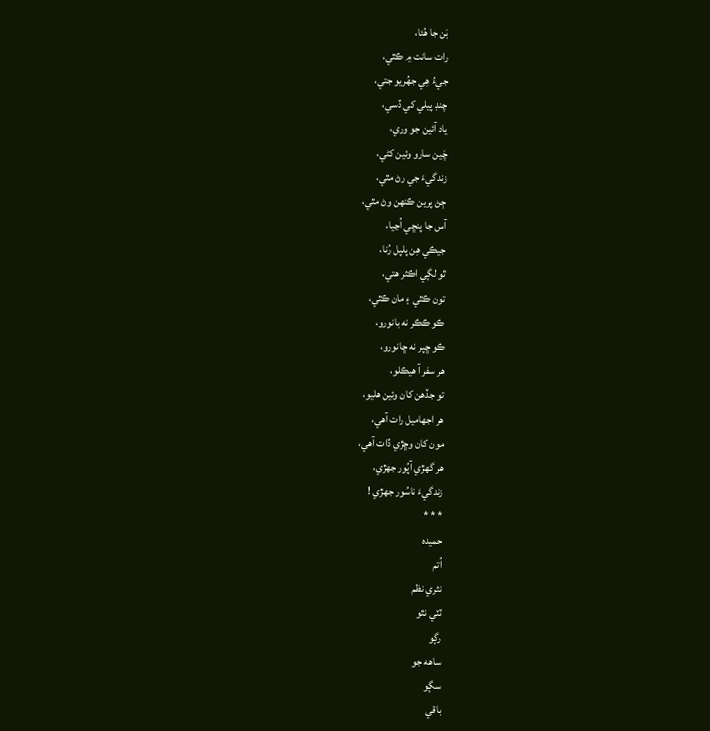بَن جا هُئا،
رات سانت ۾ ڪٿي،
جيءُ هِي جهُريو جتي،
چنڊ پيلي کي ڏسي،
ياد آئين جو وري،
چَين سارو وئين کڻي،
زندگيءَ جي رڻ مٿي،
ڄڻ پرين ڪنهن وڻ مٿي،
آس جا پنڇي اُڃيا،
جيڪي هِن پلپل رُنا،
ٿو لڳي اڪثر هتي،
تون ڪٿي ۽ مان ڪٿي،
ڪو ڪڪر نه بانورو،
ڪو ڇپر نه ڇانورو،
هر سفر آ هيڪلو،
تو جڏهن کان وئين هليو،
هر اجهاميل رات آهي،
مون کان وڇڙي ڏات آهي،
هر گهڙي آپُور جهڙي،
زندگيءَ ناسُور جهڙي !
* * *
حميده
اُتم
نثري نظم
ٽٽي نٿو
رڳو
ساهه جو
سڳو
باقي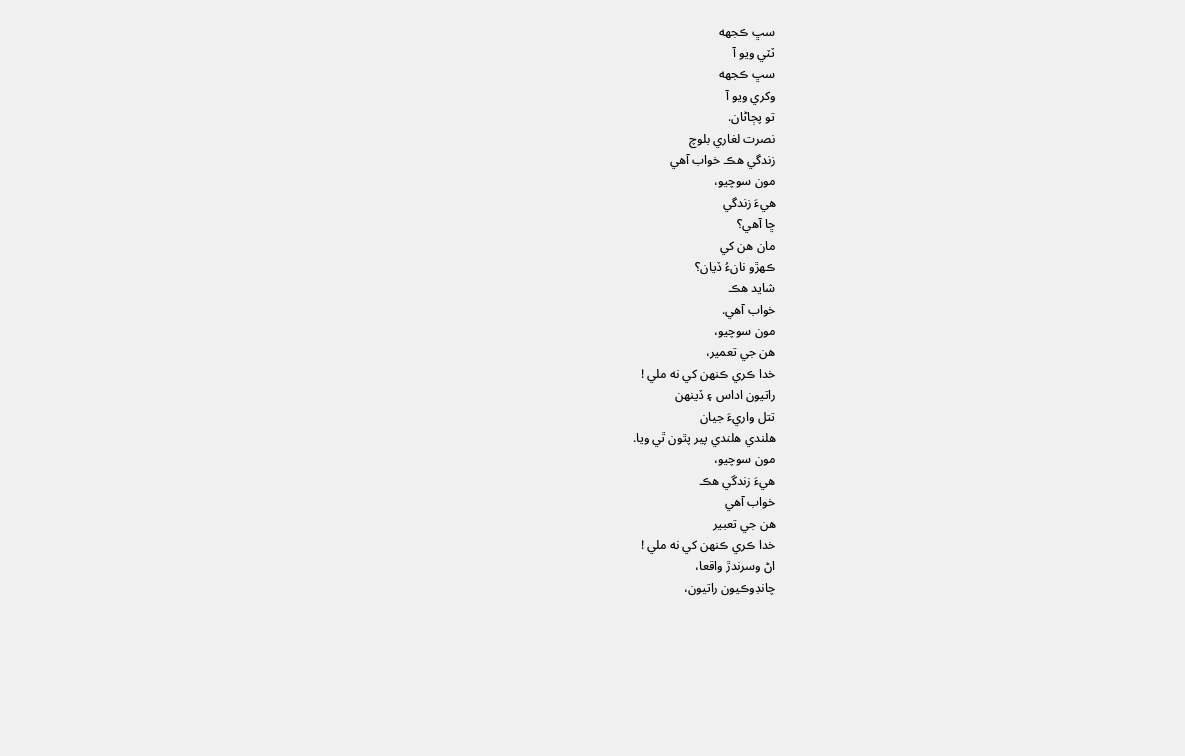سڀ ڪجهه
ٽٽي ويو آ
سڀ ڪجهه
وکري ويو آ
تو پڄاڻان.
نصرت لغاري بلوچ
زندگي هڪ خواب آهي
مون سوچيو،
هيءَ زندگي
ڇا آهي؟
مان هن کي
ڪهڙو نانءُ ڏيان؟
شايد هڪ
خواب آهي.
مون سوچيو،
هن جي تعمير،
خدا ڪري ڪنهن کي نه ملي !
راتيون اداس ۽ ڏينهن
تتل واريءَ جيان
هلندي هلندي پير پٿون ٿي ويا.
مون سوچيو،
هيءَ زندگي هڪ
خواب آهي
هن جي تعبير
خدا ڪري ڪنهن کي نه ملي !
اڻ وسرندڙ واقعا،
چانڊوڪيون راتيون،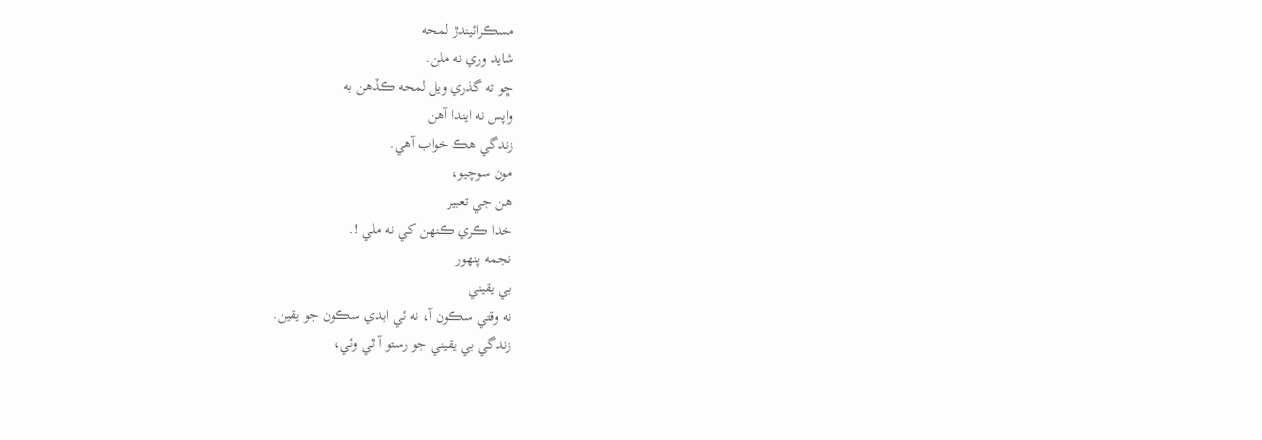مسڪرائيندڙ لمحه
شايد وري نه ملن.
ڇو ته گذري ويل لمحه ڪڏهن به
واپس نه ايندا آهن
زندگي هڪ خواب آهي.
مون سوچيو،
هن جي تعبير
خدا ڪري ڪنهن کي نه ملي !.
نجمه پنهور
بي يقيني
نه وقتي سڪون آ، نه ئي ابدي سڪون جو يقين.
زندگي بي يقيني جو رستو آ ٿي وئي،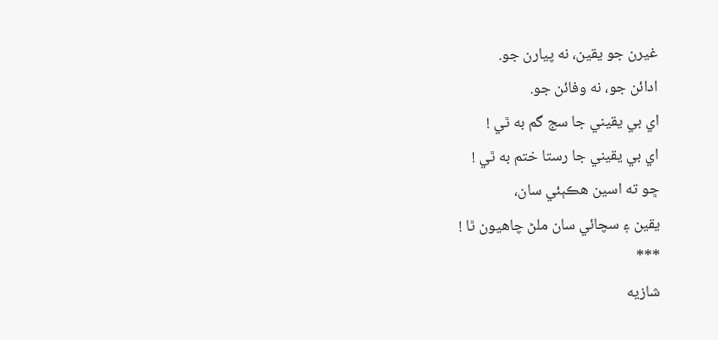غيرن جو يقين، نه پيارن جو.
ادائن جو، نه وفائن جو.
اي بي يقيني جا سج گم به ٿي !
اي بي يقيني جا رستا ختم به ٿي !
ڇو ته اسين هڪٻئي سان،
يقين ۽ سچائي سان ملڻ چاهيون ٿا !
***
شازيه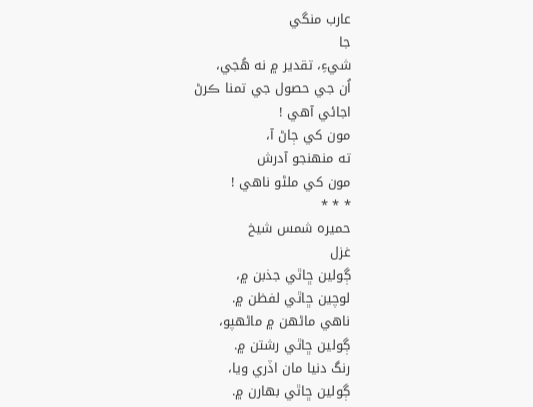عارب منگي
جا
شيءِ، تقدير ۾ نه هُجي،
اُن جي حصول جي تمنا ڪرڻ
اجائي آهي !
مون کي ڄاڻ آ،
ته منهنجو آدرش
مون کي ملڻو ناهي !
* * *
حميره شمس شيخ
غزل
ڳولين ڇاٿي جذبن ۾،
لوچين ڇاٿي لفظن ۾.
ناهي ماڻهن ۾ ماڻهپو،
ڳولين ڇاٿي رشتن ۾.
رنگ دنيا مان اڏري ويا،
ڳولين ڇاٿي بهارن ۾.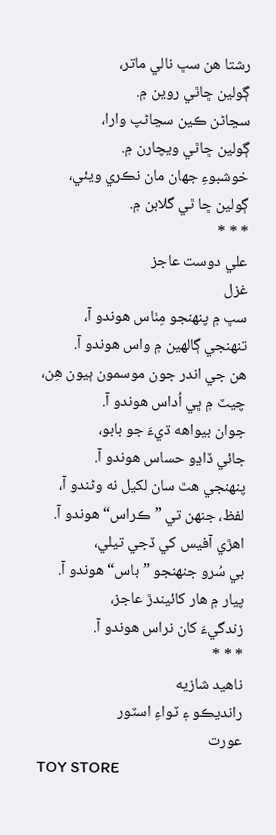رشتا هن سڀ نالي ماتر،
ڳولين ڇاٿي روين ۾.
سڃاڻن ڪين سڃاڻپ وارا،
ڳولين ڇاٿي ويچارن ۾.
خوشبوءِ جهان مان نڪري ويئي،
ڳولين ڇا ٿي گلابن ۾.
* * *
علي دوست عاجز
غزل
سڀ ۾ پنهنجو مِٺاس هوندو آ،
تنهنجي ڳالهين ۾ واس هوندو آ.
هن جي اندر جون موسمون ٻيون هِن،
چيٽ ۾ ڀي اُداس هوندو آ.
جوان بيواهه ڌيءَ جو بابو،
جائي ڏاڍو حساس هوندو آ.
پنهنجي هٿ سان لکيل نه وڻندو آ،
لفظ، جنهن تي ”ڪراس“ هوندو آ.
اهڙي آفيس کي ڏجي تيلي،
بي سُرو جنهنجو ”باس“ هوندو آ.
پيار ۾ هار کائيندڙ عاجز،
زندگيءَ کان نراس هوندو آ.
* * *
ناهيد شازيه
رانديڪو ۽ ٽواءِ اسٽور
عورت
TOY STORE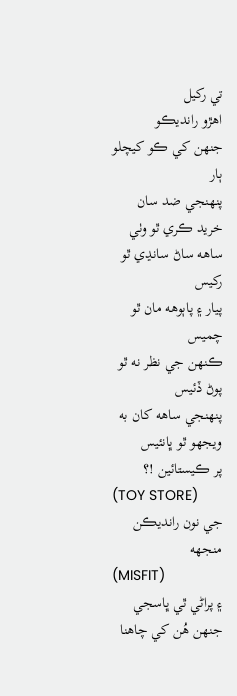تي رکيل
اهڙو رانديڪو
جنهن کي ڪو کيچلو ٻار
پنهنجي ضد سان
خريد ڪري ٿو وٺي
ساهه ساڻ سانڍي ٿو رکيس
پيار ۽ پاٻوهه مان ٿو چميس
ڪنهن جي نظر نه ٿو پوڻ ڏئيس
پنهنجي ساهه کان به ويجهو ٿو ڀانئيس
پر ڪيستائين !؟
(TOY STORE)
جي نون رانديڪن منجهه
(MISFIT)
۽ پراڻي ٿي ڀاسجي
جنهن هُن کي چاهنا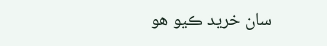سان خريد ڪيو هو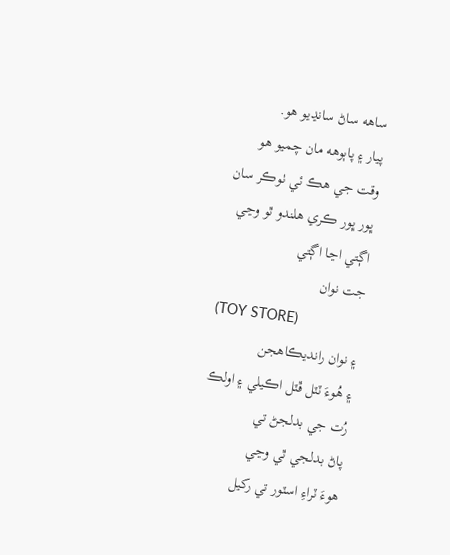ساهه ساڻ سانڍيو هو.
پيار ۽ پاٻوهه مان چميو هو
وقت جي هڪ ئي ٺوڪر سان ڀور ڀور ڪري هلندو ٿو وڃي
اڳتي اڃا اڳتي
جت نوان
(TOY STORE)
۽ نوان رانديڪاهجن
۽ هُوءَ ٽٽل ڦٽل اڪيلي ۽ اولڪ
رُت جي بدلجڻ تي
پاڻ بدلجي ٿي وڃي
هوءَ ٽراءِ اسٽور تي رکيل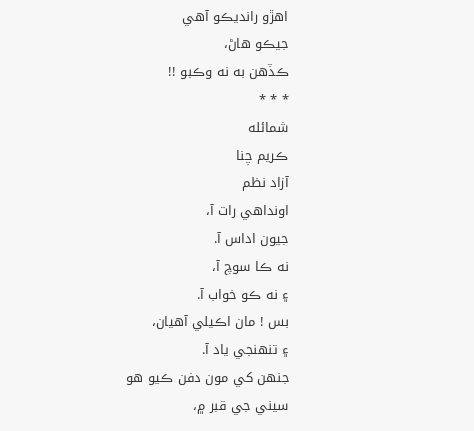اهڙو رانديڪو آهي
جيڪو هاڻ،
ڪڏهن به نه وڪبو !!
* * *
شمائله
ڪريم چنا
آزاد نظم
اونداهي رات آ،
جيون اداس آ.
نه ڪا سوچ آ،
۽ نه ڪو خواب آ.
بس ! مان اڪيلي آهيان،
۽ تنهنجي ياد آ.
جنهن کي مون دفن ڪيو هو
سيني جي قبر ۾،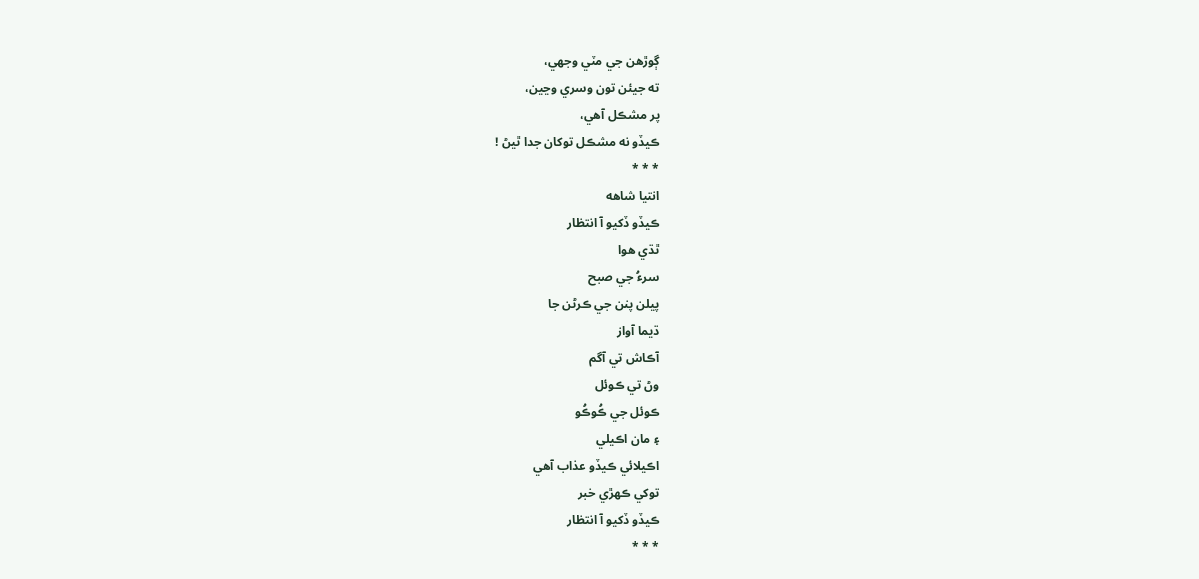ڳوڙهن جي مٽي وجهي،
ته جيئن تون وسري وڃين،
پر مشڪل آهي،
ڪيڏو نه مشڪل توکان جدا ٿيڻ !
* * *
انتيا شاهه
ڪيڏو ڏکيو آ انتظار
ٿڌي هوا
سرءُ جي صبح
پيلن پنن جي ڪرڻن جا
ڌيما آواز
آڪاش تي آگم
وڻ تي ڪوئل
ڪوئل جي ڪُوڪُو
۽ مان اڪيلي
اڪيلائي ڪيڏو عذاب آهي
توکي ڪهڙي خبر
ڪيڏو ڏکيو آ انتظار
* * *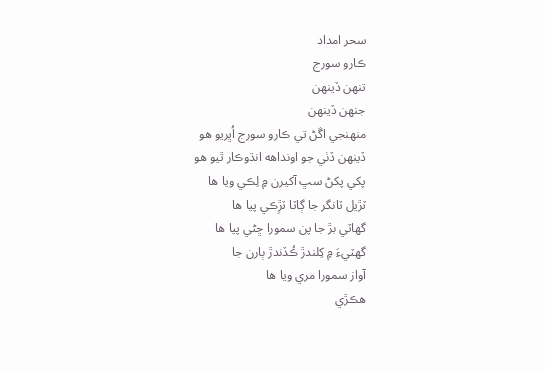سحر امداد
ڪارو سورج
تنهن ڏينهن
جنهن ڏينهن
منهنجي اڱڻ تي ڪارو سورج اُڀريو هو
ڏينهن ڏٺي جو اونداهه انڌوڪار ٿيو هو
پکي پکڻ سڀ آکيرن ۾ لِڪي ويا ها
ٽڙيل ٽانگر جا ڳاٽا ٽڙِڪي پيا ها
گهاٽي بڙ جا پن سمورا ڇڻي پيا ها
گهٽيءَ ۾ کِلندڙ ڪُڏندڙ ٻارن جا
آواز سمورا مري ويا ها
هڪڙي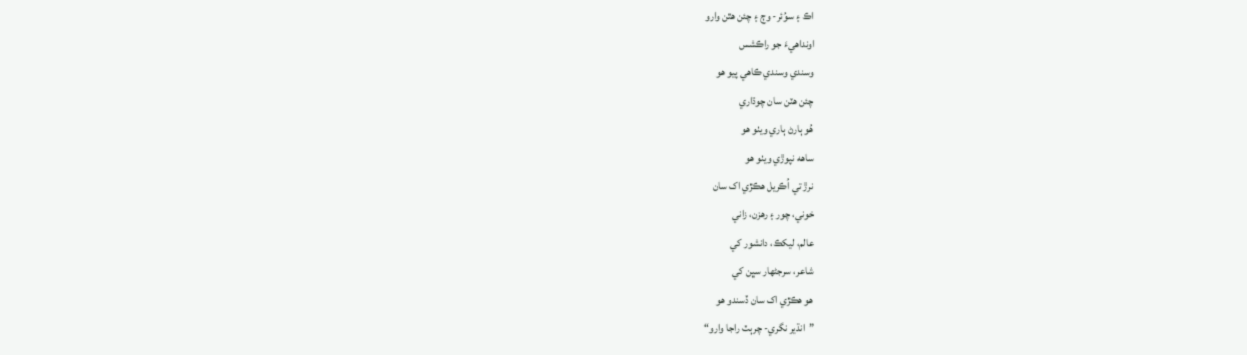اڪ ۽ سوُئر- وڄ ۽ چئن هٿن وارو
اونداهيءَ جو راڪشس
وسندي وسندي ڪاهي پيو هو
چئن هٽن سان چوڌاري
هُو ٻارڻ ٻاري ويٺو هو
ساهه نپوڙي ويٺو هو
نرڙ تي اُڪريل هڪڙي اک سان
خوني، چور ۽ رهزن، زاني
عالم، ليکڪ، دانشور کي
شاعر، سرجڻهار سڀن کي
هو هڪڙي اک سان ڏسندو هو
”انڌير نگري- چرٻٽ راجا وارو“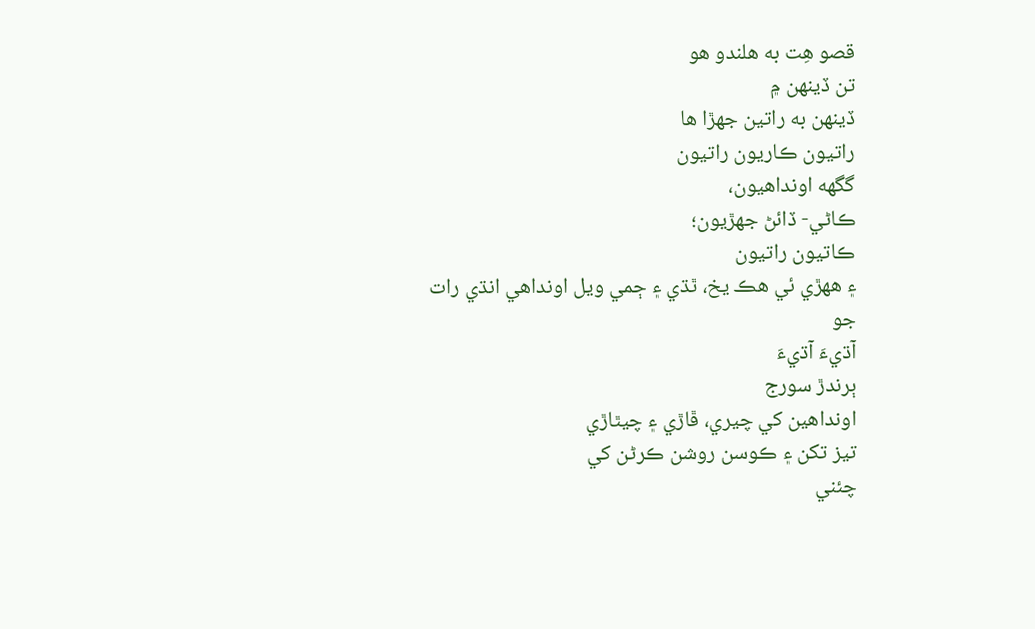قصو هِت به هلندو هو
تن ڏينهن ۾
ڏينهن به راتين جهڙا ها
راتيون ڪاريون راتيون
گگهه اونداهيون،
ڪاڻي- ڏائڻ جهڙيون؛
ڪاتيون راتيون
۽ ههڙي ئي هڪ يخ، ٿڌي ۽ ڄمي ويل اونداهي انڌي رات
جو
آڌيءَ آڌيءَ
ٻرندڙ سورج
اونداهين کي چيري، ڦاڙي ۽ چيٿاڙي
تيز تکن ۽ ڪوسن روشن ڪرڻن کي
چئني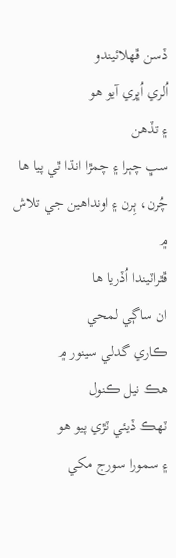ڏسن ڦهلائيندو
اُلري اُڀري آيو هو
۽ تڏهن
سڀ چٻرا ۽ چمڙا انڌا ٿي پيا ها
چُرن، ٻِرن ۽ اونداهين جي تلاش ۾
ڦٿراٽيندا اُڏريا ها
ان ساڳي لمحي
ڪاري گدلي سينور ۾
هڪ نيل ڪنول
ٽهڪ ڏيئي ٽڙي پيو هو
۽ سمورا سورج مکي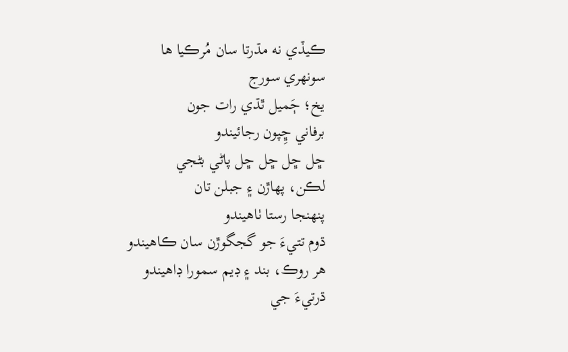ڪيڏي نه مڌرتا سان مُرڪيا ها
سونهري سورج
يخ؛ ڄَميل ٿڌي رات جون
برفاني ڇِپون رجائيندو
ڇل ڇل ڇل ڇل پاڻي بڻجي
لڪن، پهاڙن ۽ جبلن تان
پنهنجا رستا ٺاهيندو
ڌوم تتيءَ جو گجگوڙن سان ڪاهيندو
هر روڪ، بند ۽ ڊيم سمورا ڊاهيندو
ڌرتيءَ جي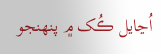اُڃايل ڪُک ۾ پنهنجو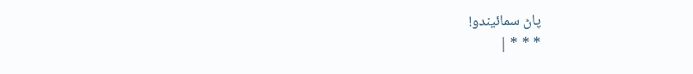پاڻ سمائيندو!
* * * |